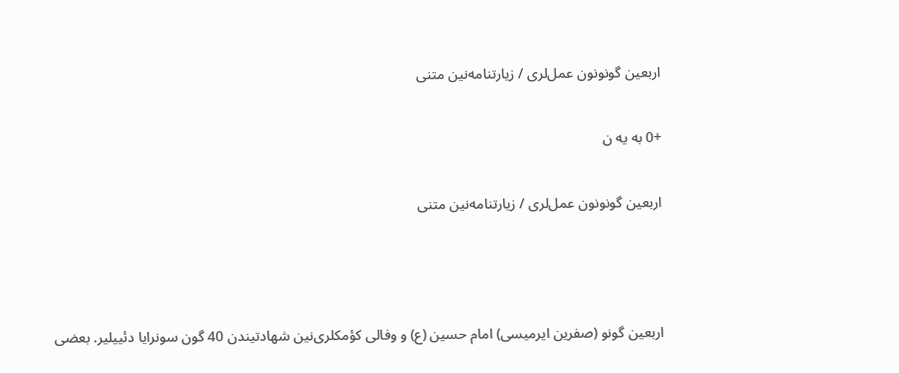اربعین گونونون عمل‌لری / زیارتنامه‌نین متنی

+0 به یه ن

اربعین گونونون عمل‌لری / زیارتنامه‌نین متنی



اربعین گونو (صفرین ایرمیسی) امام حسین (ع) و وفالی كؤمكلری‌نین شهادتیندن 40 گون سونرایا دئییلیر. بعضی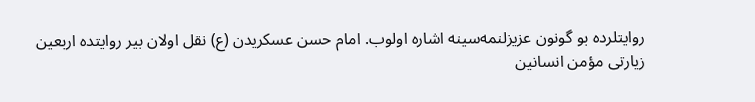روایتلرده بو گونون عزیزلنمه‌سینه اشاره اولوب. امام حسن عسكریدن (ع) نقل اولان بیر روایتده اربعین زیارتی مؤمن انسانین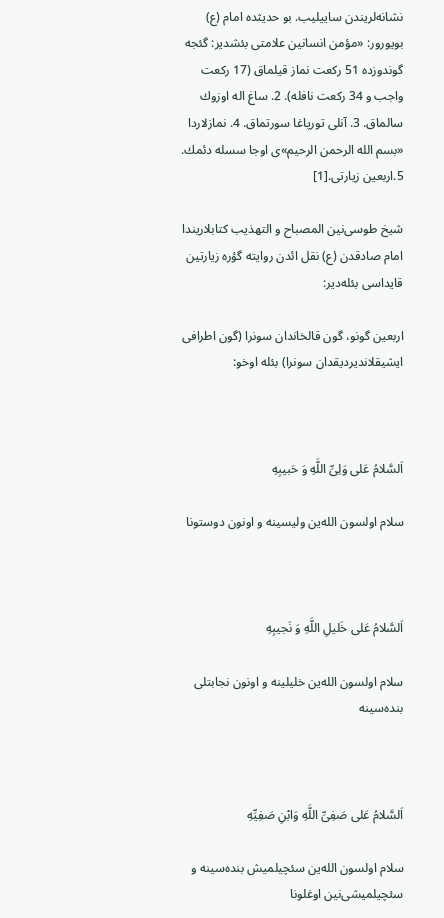نشانه‌لریندن ساییلیب. بو حدیثده امام (ع) بویورور: «مؤمن انسانین علامتی بئشدیر: گئجه گوندوزده 51 ركعت نماز قیلماق (17 ركعت واجب و 34 ركعت نافله). 2. ساغ اله اوزوك سالماق. 3. آنلی تورپاغا سورتماق. 4. نمازلاردا «بسم الله الرحمن الرحیم»ی اوجا سسله دئمك. 5.اربعین زیارتی.[1]

شیخ طوسی‌نین المصباح و التهذیب كتابلاریندا امام صادقدن (ع) نقل ائدن روایته گؤره زیارتین قایداسی بئله‌دیر:

اربعین گونو، گون قالخاندان سونرا (گون اطرافی ایشیقلاندیردیقدان سونرا) بئله اوخو:



اَلسَّلامُ عَلی وَلِیِّ اللَّهِ وَ حَبیبِهِ

سلام اولسون الله‌ین ولیسینه و اونون دوستونا



اَلسَّلامُ عَلی خَلیلِ اللَّهِ وَ نَجیبِهِ

سلام اولسون الله‌ین خلیلینه و اونون نجابتلی بنده‌سینه



اَلسَّلامُ عَلی صَفِیِّ اللَّهِ وَابْنِ صَفِیِّهِ

سلام اولسون الله‌ین سئچیلمیش بنده‌سینه و سئچیلمیشی‌نین اوغلونا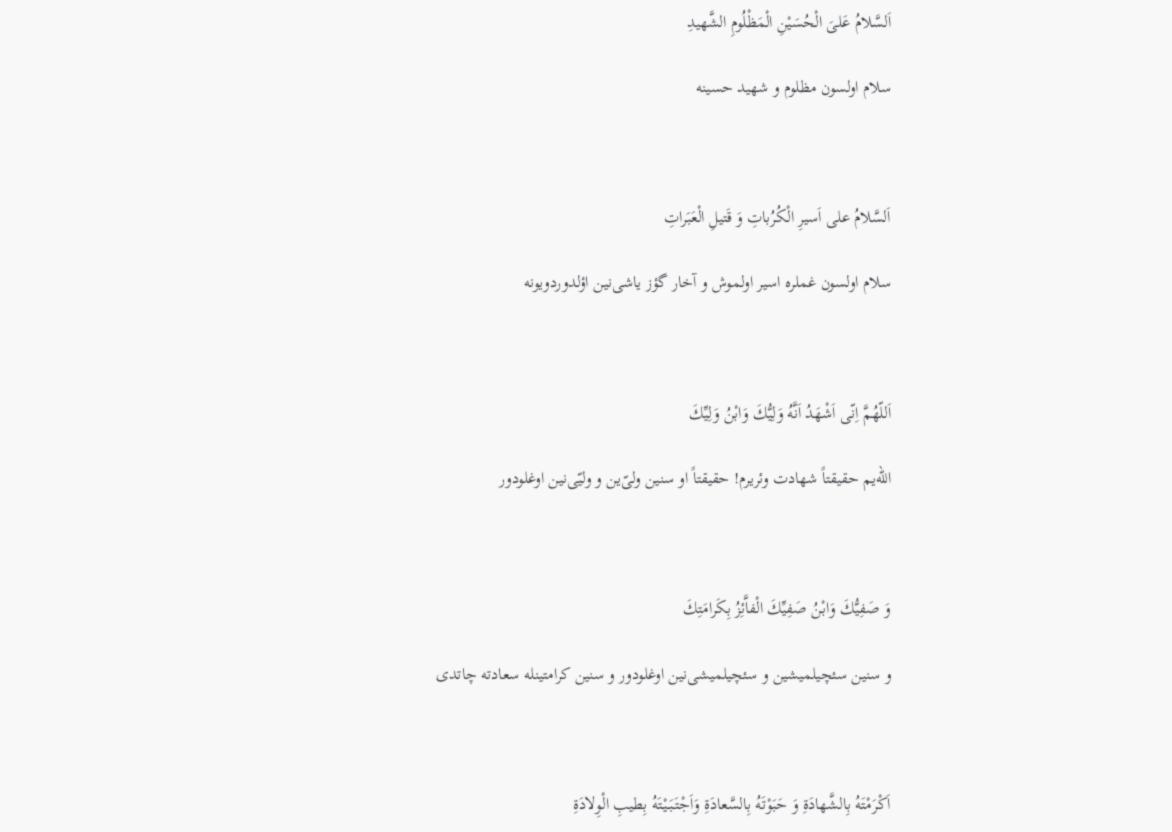اَلسَّلامُ عَلیَ الْحُسَیْنِ الْمَظْلُومِ الشَّهیدِ

سلام اولسون مظلوم و شهید حسینه



اَلسَّلامُ علی اَسیرِ الْكُرُباتِ وَ قَتیلِ الْعَبَراتِ

سلام اولسون غملره اسیر اولموش و آخار گؤز یاشی‌نین اؤلدوردویونه



اَللّهُمَّ اِنّی اَشْهَدُ اَنَّهُ وَلِیُّكَ وَابْنُ وَلِیِّكَ

الله‌یم حقیقتاً شهادت وئریرم! حقیقتاً او سنین ولیّ‌ین و ولیّی‌نین اوغلودور



وَ صَفِیُّكَ وَابْنُ صَفِیِّكَ الْفاَّئِزُ بِكَرامَتِكَ

و سنین سئچیلمیشین و سئچیلمیشی‌نین اوغلودور و سنین كرامتینله سعادته چاتدی



اَكْرَمْتَهُ بِالشَّهادَةِ وَ حَبَوْتَهُ بِالسَّعادَةِ وَاَجْتَبَیْتَهُ بِطیبِ الْوِلادَةِ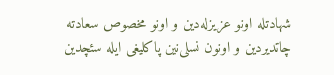شهادتله اونو عزیزله‌دین و اونو مخصوص سعادته چاتدیردین و اونون نسلی‌نین پاكلیغی ایله سئچدین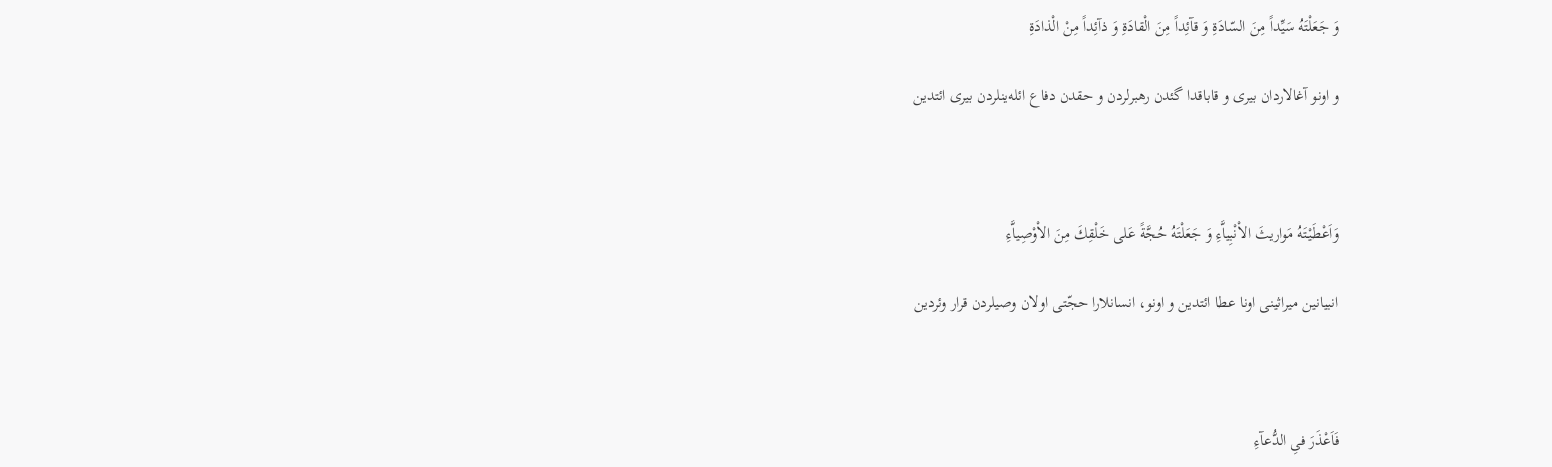وَ جَعَلْتَهُ سَیِّداً مِنَ السّادَةِ وَ قآئِداً مِنَ الْقادَةِ وَ ذآئِداً مِنْ الْذادَةِ

و اونو آغالاردان بیری و قاباقدا گئدن رهبرلردن و حقدن دفاع ائله‌ینلردن بیری ائتدین



وَاَعْطَیْتَهُ مَواریثَ الاْنْبِیاَّءِ وَ جَعَلْتَهُ حُجَّةً عَلی خَلْقِكَ مِنَ الاْوْصِیاَّءِ

انبیانین میراثینی اونا عطا ائتدین و اونو، انسانلارا حجّتی اولان وصیلردن قرار وئردین



فَاَعْذَرَ فیِ الدُّعآءِ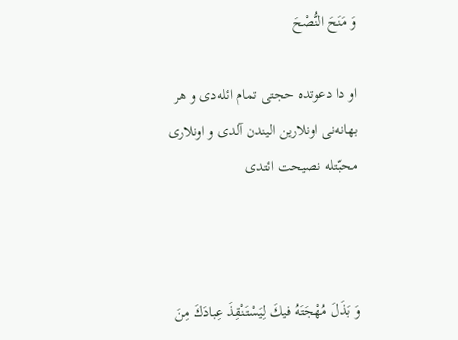وَ مَنَحَ النُّصْحَ

او دا دعوتده حجتی تمام ائله‌دی و هر بهانه‌نی اونلارین الیندن آلدی و اونلاری محبّتله نصیحت ائتدی



وَ بَذَلَ مُهْجَتَهُ فیكَ لِیَسْتَنْقِذَ عِبادَكَ مِنَ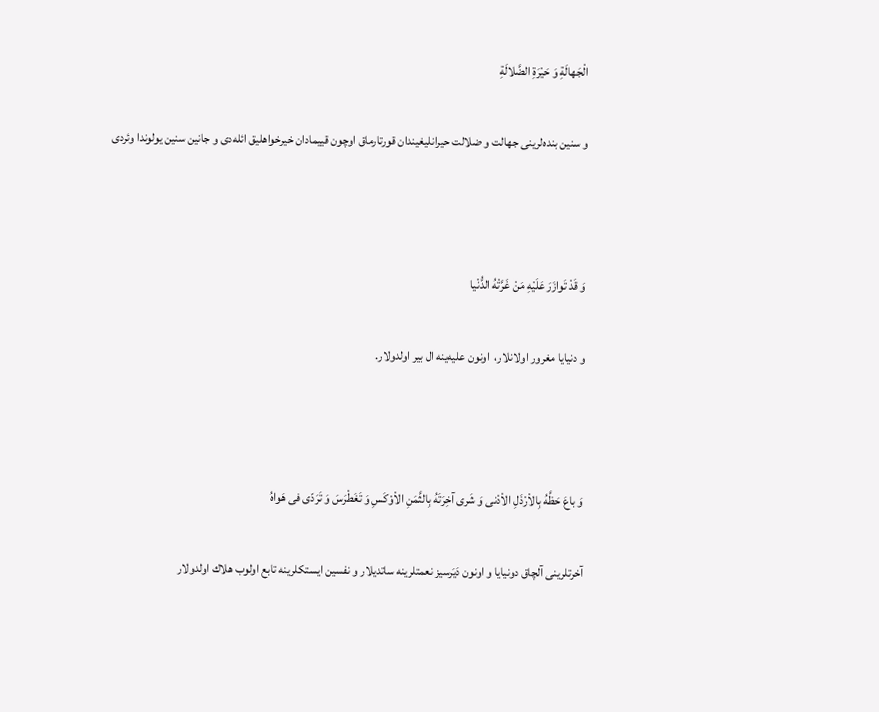الْجَهالَةِ وَ حَیْرَةِ الضَّلالَةِ

و سنین بنده‌لرینی جهالت و ضلالت حیرانلیغیندان قورتارماق اوچون قییمادان خیرخواهلیق ائله‌دی و جانین سنین یولوندا وئردی



وَ قَدْ تَوازَرَ عَلَیْهِ مَنْ غَرَّتْهُ الدُّنْیا

و دنیایا مغرور اولانلار،  اونون علیه‌ینه ال بیر اولدولار.



وَ باعَ حَظَّهُ بِالاْرْذَلِ الاْدْنی وَ شَری آخِرَتَهُ بِالثَّمَنِ الاْوْكَسِ وَ تَغَطْرَسَ وَ تَرَدّی فی هَواهُ

آخرتلرینی آلچاق دونیایا و اونون دَیَرسیز نعمتلرینه ساتدیلار و نفسین ایستكلرینه تابع اولوب هلاك اولدولار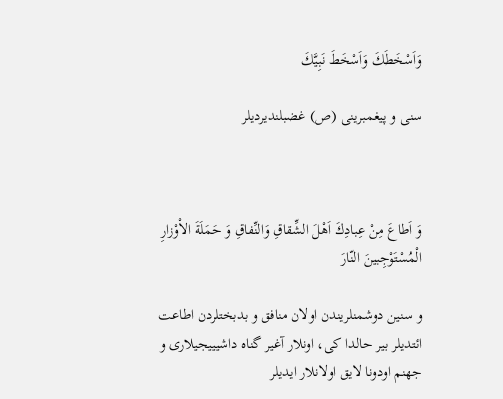وَاَسْخَطَكَ وَاَسْخَطَ نَبِیَّكَ

سنی و پیغمبرینی (ص) غضبلندیردیلر



وَ اَطاعَ مِنْ عِبادِكَ اَهْلَ الشِّقاقِ وَالنِّفاقِ وَ حَمَلَةَ الاْوْزارِ الْمُسْتَوْجِبینَ النّارَ

و سنین دوشمنلریندن اولان منافق و بدبختلردن اطاعت ائتدیلر بیر حالدا كی، اونلار آغیر گناه داشیییجیلاری و جهنم اودونا لایق اولانلار ایدیلر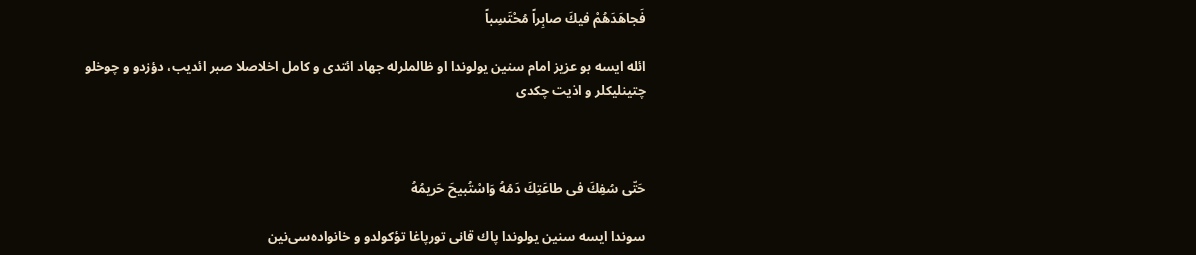فَجاهَدَهُمْ فیكَ صابِراً مُحْتَسِباً

ائله ایسه بو عزیز امام سنین یولوندا او ظالملرله جهاد ائتدی و كامل اخلاصلا صبر ائدیب، دؤزدو و چوخلو چتینلیكلر و اذیت چكدی



حَتّی سُفِكَ فی طاعَتِكَ دَمُهُ وَاسْتُبیحَ حَریمُهُ

سوندا ایسه سنین یولوندا پاك قانی تورپاغا تؤكولدو و خانواده‌سی‌نین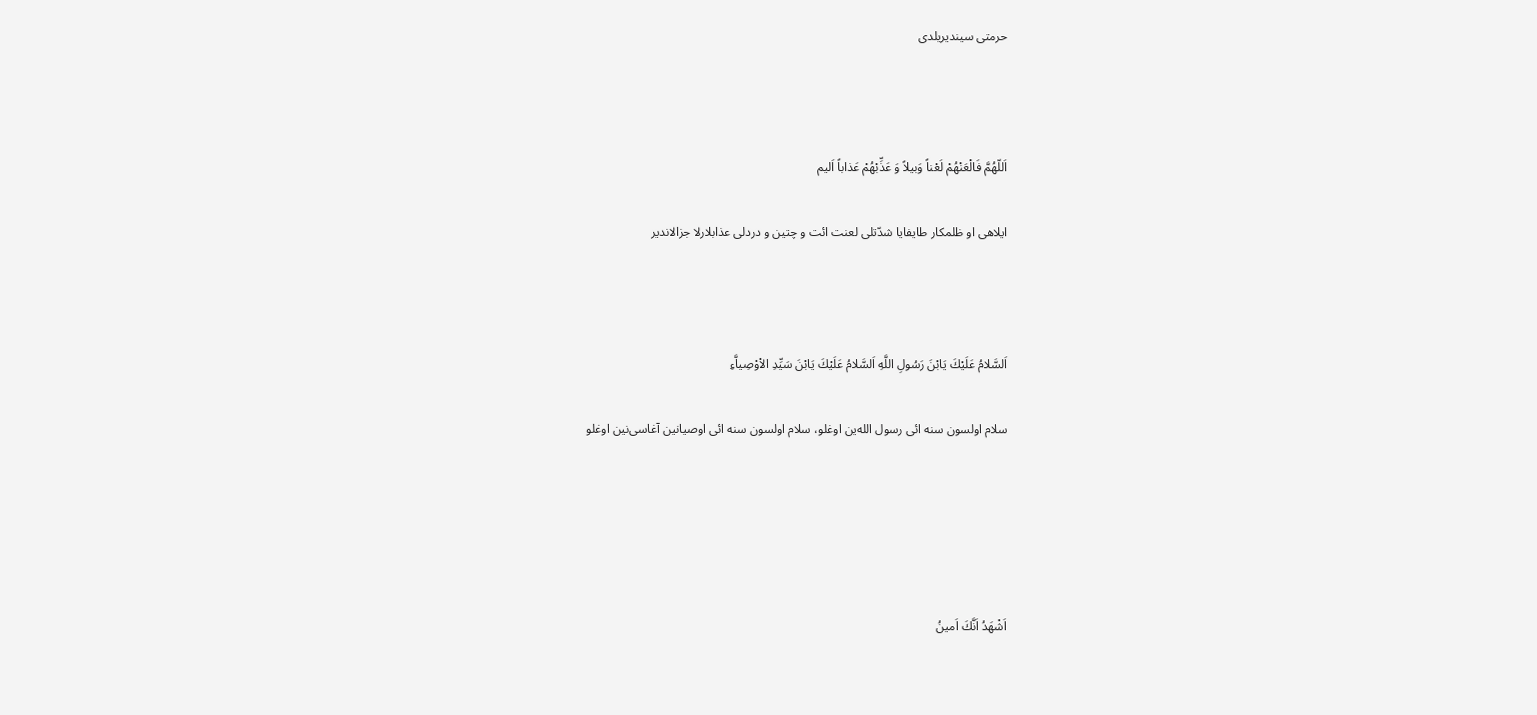حرمتی سیندیریلدی



اَللّهُمَّ فَالْعَنْهُمْ لَعْناً وَبیلاً وَ عَذِّبْهُمْ عَذاباً اَلیم

ایلاهی او ظلمكار طایفایا شدّتلی لعنت ائت و چتین و دردلی عذابلارلا جزالاندیر



اَلسَّلامُ عَلَیْكَ یَابْنَ رَسُولِ اللَّهِ اَلسَّلامُ عَلَیْكَ یَابْنَ سَیِّدِ الاْوْصِیاَّءِ

سلام اولسون سنه ائی رسول الله‌ین اوغلو، سلام اولسون سنه ائی اوصیانین آغاسی‌نین اوغلو





اَشْهَدُ اَنَّكَ اَمینُ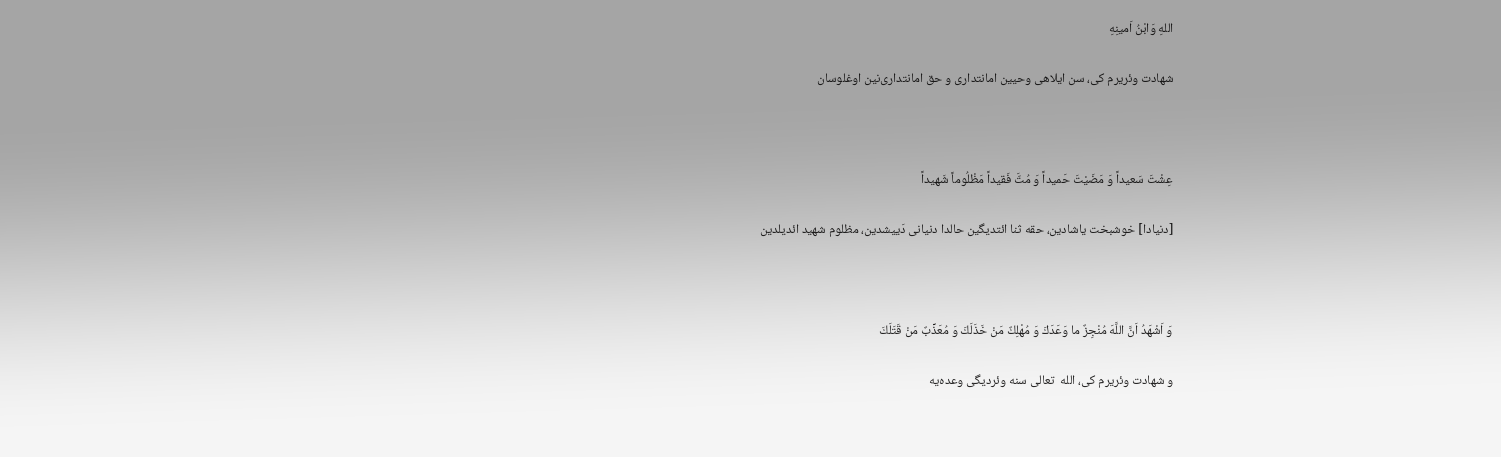اللهِ وَابْنُ اَمینِهِ

شهادت وئریرم كی، سن ایلاهی وحیین امانتداری و حق امانتداری‌نین اوغلوسان



عِشْتَ سَعیداً وَ مَضَیْتَ حَمیداً وَ مُتَّ فَقیداً مَظْلُوماً شَهیداً

[دنیادا] خوشبخت یاشادین، حقه ثنا ائتدیگین حالدا دنیانی دَییشدین، مظلوم شهید ائدیلدین



وَ اَشْهَدُ اَنَّ اللَّهَ مُنْجِزٌ ما وَعَدَكَ وَ مُهْلِكٌ مَنْ خَذَلَكَ وَ مُعَذِّبٌ مَنْ قَتَلَكَ

و شهادت وئریرم كی، الله  تعالی سنه وئردیگی وعده‌‌یه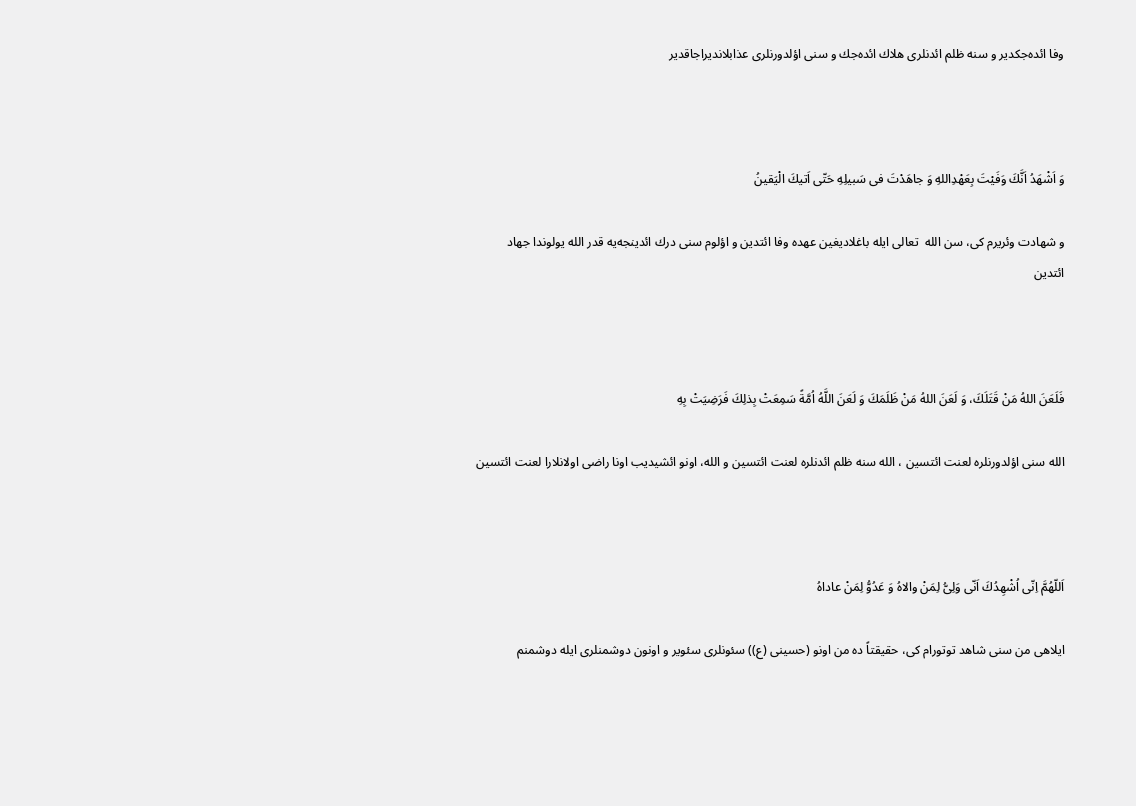وفا ائده‌جكدیر و سنه ظلم ائدنلری هلاك ائده‌جك و سنی اؤلدورنلری عذابلاندیراجاقدیر



وَ اَشْهَدُ اَنَّكَ وَفَیْتَ بِعَهْدِاللهِ وَ جاهَدْتَ فی سَبیلِهِ حَتّی اَتیكَ الْیَقینُ

و شهادت وئریرم كی، سن الله  تعالی ایله باغلادیغین عهده وفا ائتدین و اؤلوم سنی درك ائدینجه‌یه قدر الله یولوندا جهاد ائتدین



فَلَعَنَ اللهُ مَنْ قَتَلَكَ، وَ لَعَنَ اللهُ مَنْ ظَلَمَكَ وَ لَعَنَ اللَّهُ اُمَّةً سَمِعَتْ بِذلِكَ فَرَضِیَتْ بِهِ

الله سنی اؤلدورنلره لعنت ائتسین ، الله سنه ظلم ائدنلره لعنت ائتسین و الله، اونو ائشیدیب اونا راضی اولانلارا لعنت ائتسین



اَللّهُمَّ اِنّی اُشْهِدُكَ اَنّی وَلِیُّ لِمَنْ والاهُ وَ عَدُوُّ لِمَنْ عاداهُ

ایلاهی من سنی شاهد توتورام كی، حقیقتاً ده من اونو (حسینی (ع)) سئونلری سئویر و اونون دوشمنلری ایله دوشمنم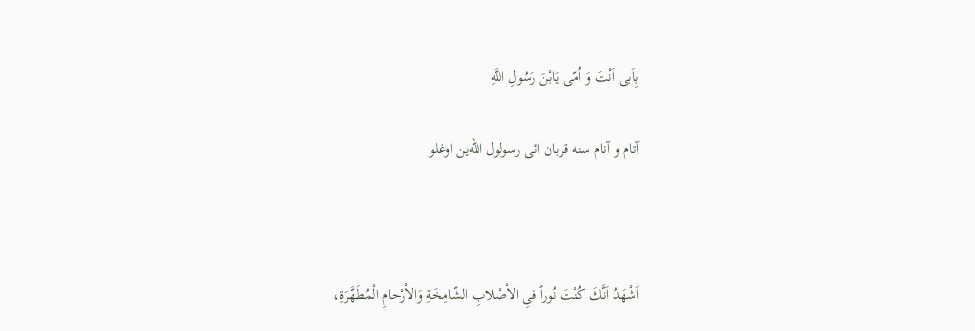بِاَبی اَنْتَ وَ اُمّی یَابْنَ رَسُولِ اللَّهِ

آتام و آنام سنه قربان ائی رسولول الله‌ین اوغلو



اَشْهَدُ اَنَّكَ كُنْتَ نُوراً فیِ الاْصْلابِ الشّامِخَةِ وَالاْرْحامِ الْمُطَهَّرَةِ،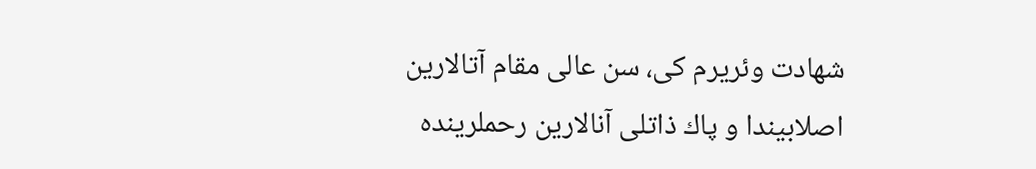شهادت وئریرم كی، سن عالی مقام آتالارین اصلابیندا و پاك ذاتلی آنالارین رحملرینده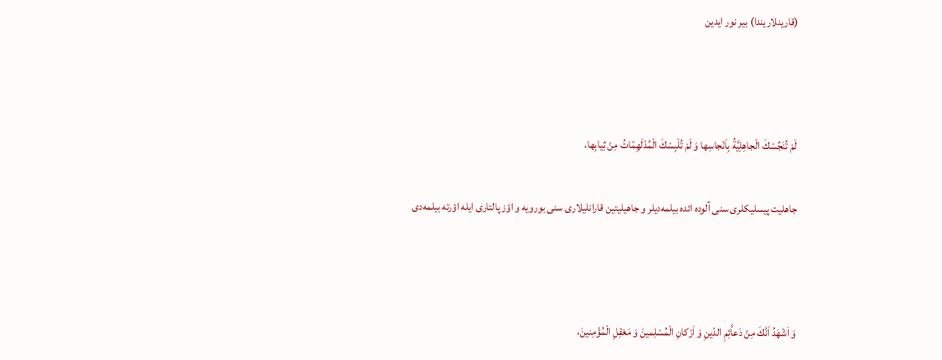(قارینلاریندا) بیر نور ایدین



لَمْ تُنَجِّسْكَ الْجاهِلِیَّةُ بِاَنْجاسِها وَ لَمْ تُلْبِسْكَ الْمُدْلَهِمّاتُ مِنْ ثِیابِها،

جاهلیت پیسلیكلری سنی آلوده ائده بیلمه‌دیلر و جاهیلیتین قارانلیلاری سنی بورویه و اؤز پالتاری ایله اؤرته بیلمه‌دی



وَ اَشْهَدُ اَنَّكَ مِنْ دَعاَّئِمِ الدّینِ وَ اَرْكانِ الْمُسْلِمینَ وَ مَعْقِلِ الْمُؤْمِنینَ،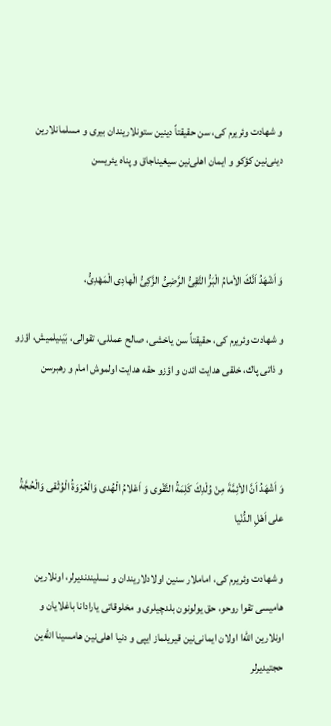و شهادت وئریرم كی، سن حقیقتاً دینین ستونلاریندان بیری و مسلمانلارین دینی‌نین كؤكو و ایمان اهلی‌نین سیغیناجاق و پناه یئریسن



وَ اَشْهَدُ اَنَّكَ الاْمامُ الْبَرُّ التَّقِیُّ الرَّضِیُّ الزَّكِیُّ الْهادِی الْمَهْدِیُّ،

و شهادت وئریرم كی، حقیقتاً سن یاخشی، صالح عمللی، تقوالی، بَیَنیلمیش، اؤزو و ذاتی پاك، خلقی هدایت ائدن و اؤزو حقه هدایت اولموش امام و رهبرسن



وَ اَشْهَدُ اَنَّ الاْئِمَّةَ مِنْ وُلْدِكَ كَلِمَةُ التَّقْوی وَ اَعْلامُ الْهُدی وَالْعُرْوَةُ الْوُثْقی وَالْحُجَّةُ علی اَهْلِ الدُّنْیا

و شهادت وئریرم كی، اماملار سنین اولادلاریندان و نسلیندندیرلر، اونلارین هامیسی تقوا روحو، حق یولونون بلدچیلری و مخلوقاتی یارادانا باغلایان و اونلارین الله‌ا اولان ایمانی‌نین قیریلماز ایپی و دنیا اهلی‌نین هامسینا الله‌ین حجتیدیرلر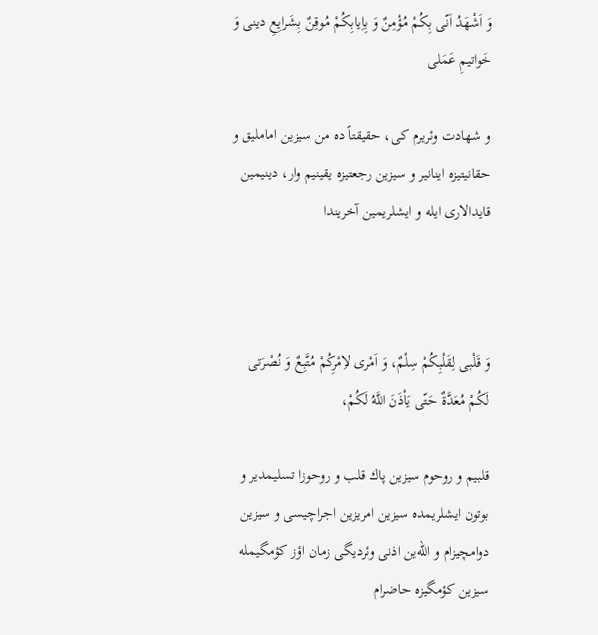وَ اَشْهَدُ اَنّی بِكُمْ مُؤْمِنٌ وَ بِاِیابِكُمْ مُوقِنٌ بِشَرایِعِ دینی وَ خَواتیمِ عَمَلی

و شهادت وئریرم كی، حقیقتاً ده من سیزین اماملیق و حقانیتیزه اینانیر و سیزین رجعتیزه یقینیم وار، دینیمین قایدالاری ایله و ایشلریمین آخریندا



وَ قَلْبی لِقَلْبِكُمْ سِلْمٌ، وَ اَمْری لاِمْرِكُمْ مُتَّبِعٌ وَ نُصْرَتی لَكُمْ مُعَدَّةٌ حَتّی یَاْذَنَ اللَّهُ لَكُمْ،

قلبیم و روحوم سیزین پاك قلب و روحوزا تسلیمدیر و بوتون ایشلریمده سیزین امریزین اجراچیسی و سیزین دوامچیزام و الله‌ین اذنی وئردیگی زمان اؤز كؤمگیمله سیزین كؤمگیزه حاضرام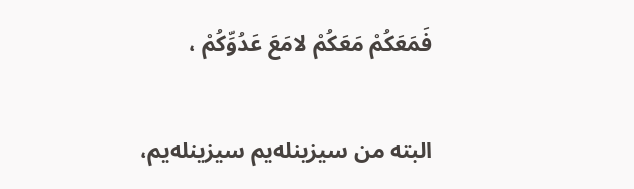فَمَعَكُمْ مَعَكُمْ لامَعَ عَدُوِّكُمْ ،

البته‌‌ من سیزینله‌یم سیزینله‌یم،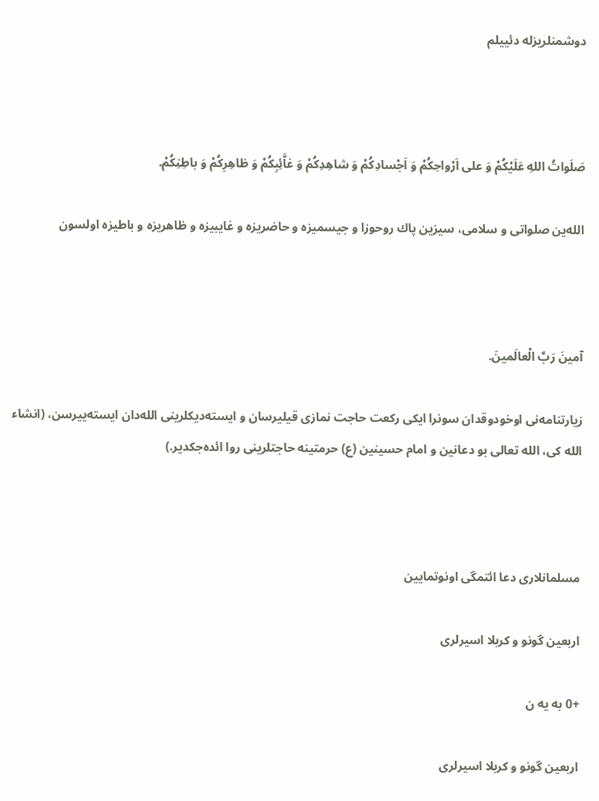دوشمنلریزله دئییلم



صَلَواتُ اللهِ عَلَیْكُمْ وَ علی اَرْواحِكُمْ وَ اَجْسادِكُمْ وَ شاهِدِكُمْ وَ غاَّئِبِكُمْ وَ ظاهِرِكُمْ وَ باطِنِكُمْ.

الله‌ین صلواتی و سلامی، سیزین پاك روحوزا و جیسمیزه و حاضریزه و غایبیزه و ظاهریزه و باطیزه اولسون



آمینَ رَبَّ الْعالَمینَ.

زیارتنامه‌نی اوخودوقدان سونرا ایكی ركعت حاجت نمازی قیلیرسان و ایسته‌دیكلرینی الله‌دان ایسته‌ییرسن، (انشاء الله كی، الله تعالی بو دعانین و امام حسینین (ع) حرمتینه حاجتلرینی روا ائده‌جكدیر.)



مسلمانلاری دعا ائتمگی اونوتمایین

اربعین گونو و كربلا اسیرلری

+0 به یه ن

اربعین گونو و كربلا اسیرلری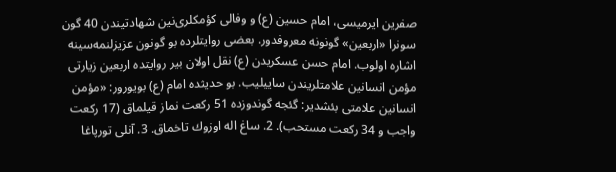صفرین ایرمیسی، امام حسین (ع) و وفالی كؤمكلری‌نین شهادتیندن 40 گون سونرا «اربعین» گونونه معروفدور. بعضی روایتلرده بو گونون عزیزلنمه‌سینه اشاره اولوب. امام حسن عسكریدن (ع) نقل اولان بیر روایتده اربعین زیارتی مؤمن انسانین علامتلریندن ساییلیب. بو حدیثده امام (ع) بویورور: «مؤمن انسانین علامتی بئشدیر: گئجه گوندوزده 51 ركعت نماز قیلماق (17 ركعت واجب و 34 ركعت مستحب). 2. ساغ اله اوزوك تاخماق. 3. آنلی تورپاغا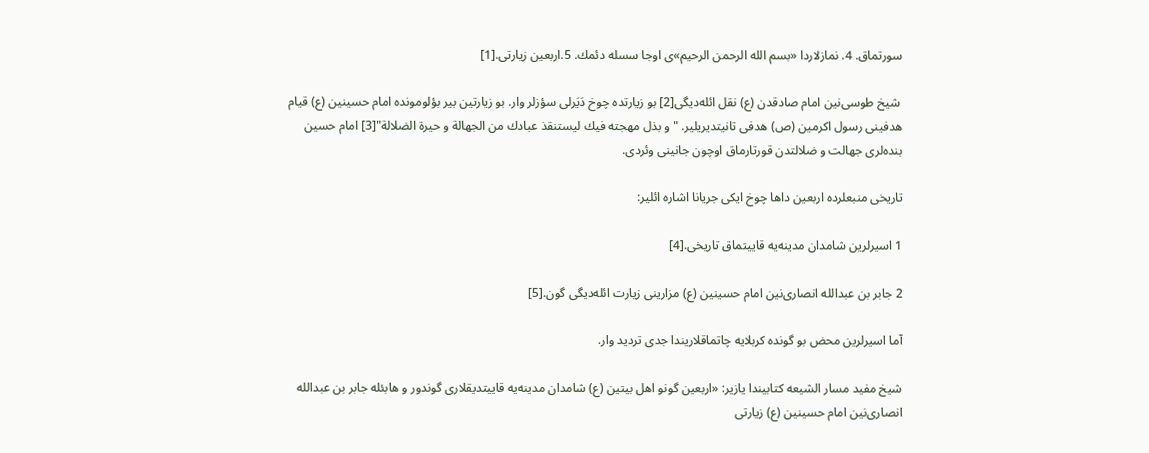سورتماق. 4. نمازلاردا «بسم الله الرحمن الرحیم»ی اوجا سسله دئمك. 5.اربعین زیارتی.[1]

 شیخ طوسی‌نین امام صادقدن (ع) نقل ائله‌دیگی[2] بو زیارتده چوخ دَیَرلی سؤزلر وار. بو زیارتین بیر بؤلومونده امام حسینین (ع) قیام هدفینی رسول اكرمین (ص) هدفی تانیتدیریلیر. "و بذل مهجته فیك لیستنقذ عبادك من الجهالة و حیرة الضلالة"[3] امام حسین بنده‌لری جهالت و ضلالتدن قورتارماق اوچون جانینی وئردی.

تاریخی منبعلرده اربعین داها چوخ ایكی جریانا اشاره ائلیر:

1 اسیرلرین شامدان مدینه‌یه قاییتماق تاریخی.[4]

2 جابر بن عبدالله انصاری‌نین امام حسینین (ع) مزارینی زیارت ائله‌دیگی گون.[5]

آما اسیرلرین محض بو گونده كربلایه چاتماقلاریندا جدی تردید وار.

شیخ مفید مسار الشیعه كتابیندا یازیر: «اربعین گونو اهل بیتین (ع) شامدان مدینه‌یه قاییتدیقلاری گوندور و هابئله جابر بن عبدالله انصاری‌نین امام حسینین (ع) زیارتی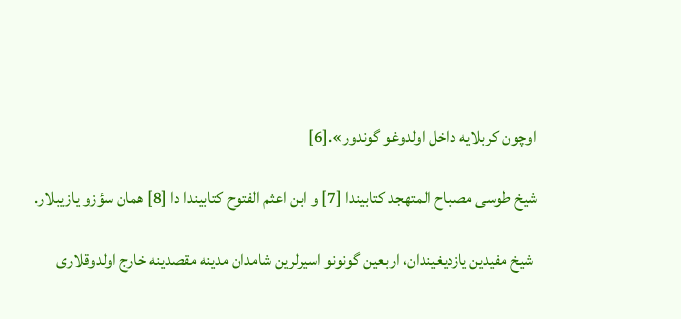اوچون كربلایه داخل اولدوغو گوندور».[6]

شیخ طوسی مصباح المتهجد كتابیندا [7] و ابن اعثم الفتوح كتابیندا دا [8] همان سؤزو یازیبلار.

 شیخ مفیدین یازدیغیندان، اربعین گونونو اسیرلرین شامدان مدینه مقصدینه خارج اولدوقلاری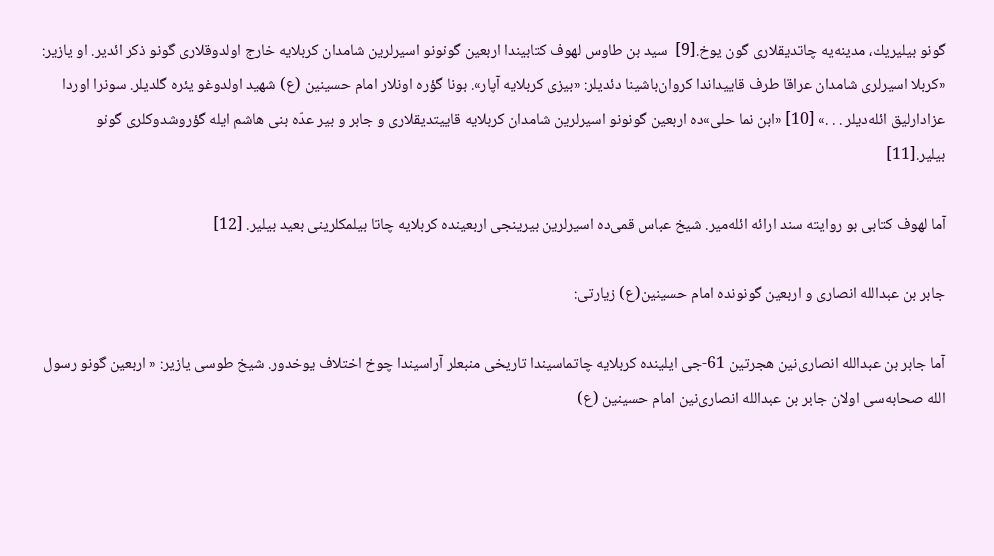گونو بیلیریك، مدینه‌یه چاتدیقلاری گون یوخ.[9]  سید بن طاوس لهوف كتابیندا اربعین گونونو اسیرلرین شامدان كربلایه خارج اولدوقلاری گونو ذكر ائدیر. او یازیر: «كربلا اسیرلری شامدان عراقا طرف قاییداندا كروان‌باشینا دئدیلر: «بیزی كربلایه آپار». بونا گؤره اونلار امام حسینین (ع) شهید اولدوغو یئره گلدیلر. سونرا اوردا عزادارلیق ائله‌دیلر . . .» [10] «ابن نما حلی»ده اربعین گونونو اسیرلرین شامدان كربلایه قاییتدیقلاری و جابر و بیر عدّه بنی هاشم ایله گؤروشدوكلری گونو بیلیر.[11]

آما لهوف كتابی بو روایته سند ارائه ائله‌میر. شیخ عباس قمی‌ده اسیرلرین بیرینجی اربعینده كربلایه چاتا بیلمكلرینی بعید بیلیر. [12]

جابر بن عبدالله انصاری و اربعین گونونده امام حسینین(ع) زیارتی:

آما جابر بن عبدالله انصاری‌نین هجرتین 61-جی ایلینده كربلایه چاتماسیندا تاریخی منبعلر آراسیندا چوخ اختلاف یوخدور. شیخ طوسی یازیر: « اربعین گونو رسول الله صحابه‌سی اولان جابر بن عبدالله انصاری‌نین امام حسینین (ع)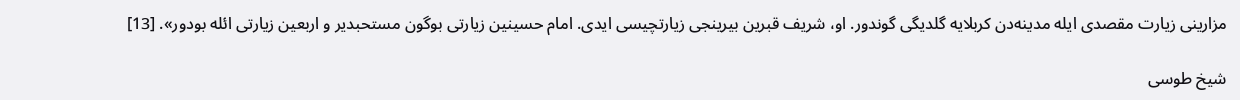مزارینی زیارت مقصدی ایله مدینه‌دن كربلایه گلدیگی گوندور. او، شریف قبرین بیرینجی زیارتچیسی ایدی. امام حسینین زیارتی بوگون مستحبدیر و اربعین زیارتی ائله بودور». [13]

شیخ طوسی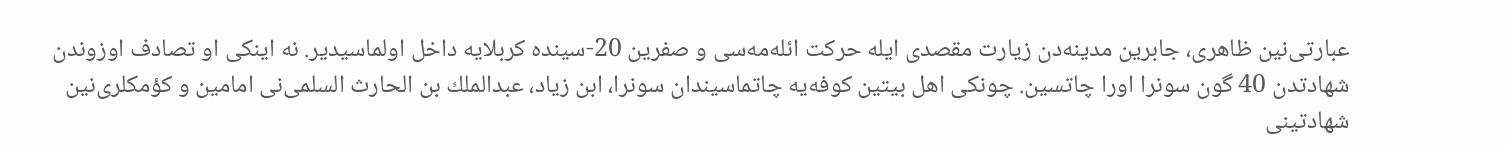عبارتی‌نین ظاهری، جابرین مدینه‌دن زیارت مقصدی ایله حركت ائله‌مه‌سی و صفرین 20-سینده كربلایه داخل اولماسیدیر. نه اینكی او تصادف اوزوندن شهادتدن 40 گون سونرا اورا چاتسین. چونكی اهل بیتین كوفه‌یه چاتماسیندان سونرا، ابن زیاد، عبدالملك بن الحارث السلمی‌نی امامین و كؤمكلری‌نین شهادتینی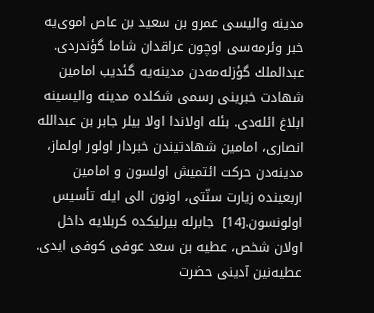مدینه والیسی عمرو بن سعید بن عاص اموی‌یه خبر وئرمه‌سی اوچون عراقدان شاما گؤندردی. عبدالملك گؤزله‌مه‌دن مدینه‌یه گئدیب امامین شهادت خبرینی رسمی شكلده مدینه والیسینه ابلاغ ائله‌دی. بئله اولاندا اولا بیلر جابر بن عبدالله انصاری، امامین شهادتیندن خبردار اولور اولماز، مدینه‌دن حركت ائتمیش اولسون و امامین اربعینده زیارت سنّتی، اونون الی ایله تأسیس اولونسون.[14]  جابرله بیرلیكده كربلایه داخل اولان شخص، عطیه بن سعد عوفی كوفی ایدی. عطیه‌نین آدینی حضرت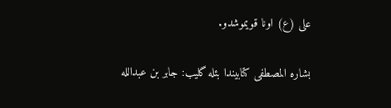علی (ع) اونا قویموشدو.

بشاره المصطفی كتابیندا بئله گلیب: جابر بن عبدالله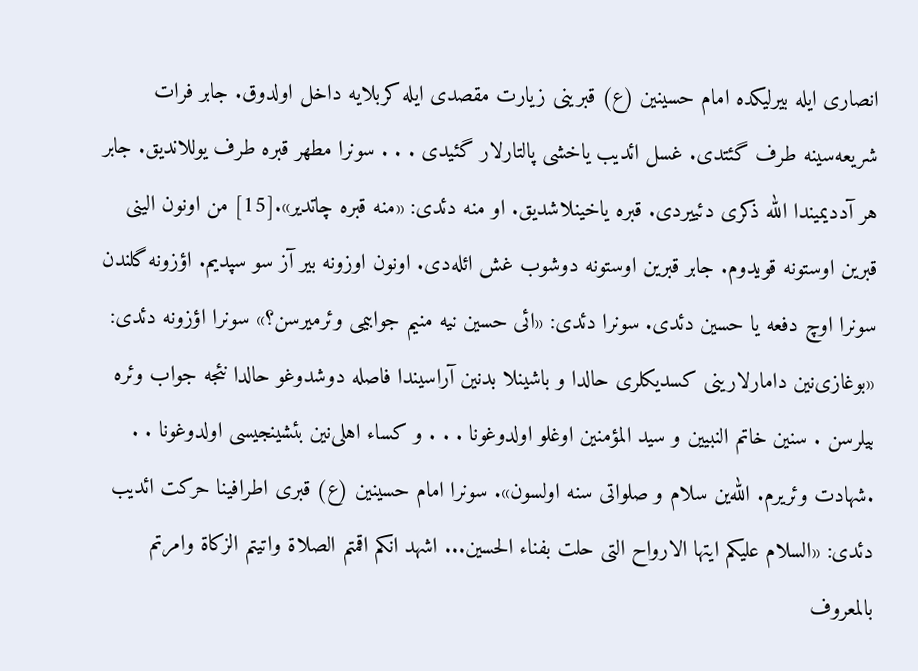انصاری ایله بیرلیكده امام حسینین (ع) قبرینی زیارت مقصدی ایله كربلایه داخل اولدوق. جابر فرات شریعه‌سینه طرف گئتدی. غسل ائدیب یاخشی پالتارلار گئیدی . . . سونرا مطهر قبره طرف یوللاندیق. جابر هر آددیمیندا الله ذكری دئییردی. قبره یاخینلاشدیق. او منه دئدی: «منه قبره چاتدیر».[15] من اونون الینی قبرین اوستونه قویدوم. جابر قبرین اوستونه دوشوب غش ائله‌دی. اونون اوزونه بیر آز سو سپدیم. اؤزونه گلندن سونرا اوچ دفعه یا حسین دئدی. سونرا دئدی: «ائی حسین نیه منیم جوابیمی وئرمیرسن؟» سونرا اؤزونه دئدی: «بوغازی‌نین دامارلارینی كسدیكلری حالدا و باشینلا بدنین آراسیندا فاصله دوشدوغو حالدا نئجه جواب وئره بیلرسن . سنین خاتم النبیین و سید المؤمنین اوغلو اولدوغونا . . . و كساء اهلی‌نین بئشینجیسی اولدوغونا . . .شهادت وئریرم. الله‌ین سلام و صلواتی سنه اولسون». سونرا امام حسینین (ع) قبری اطرافینا حركت ائدیب دئدی: «السلام علیكم ایتها الارواح التی حلت بفناء الحسین... اشهد انكم اقمتم الصلاة واتیتم الزكاة وامرتم بالمعروف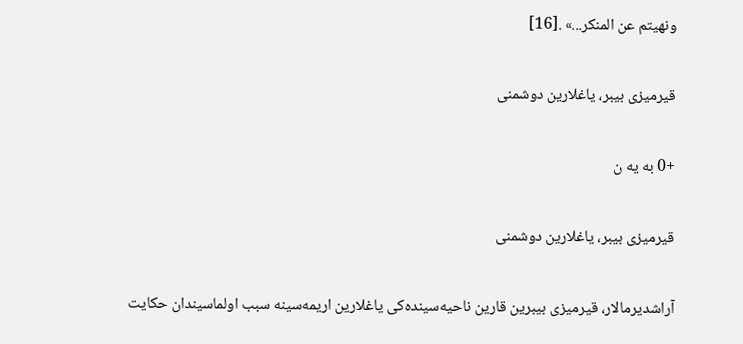ونهیتم عن المنكر...» .[16]

قیرمیزی بیبر، یاغلارین دوشمنی

+0 به یه ن

قیرمیزی بیبر، یاغلارین دوشمنی

آراشدیرمالار، قیرمیزی بیبرین قارین ناحیه‌سینده‌كی یاغلارین اریمه‌سینه سبب اولماسیندان حكایت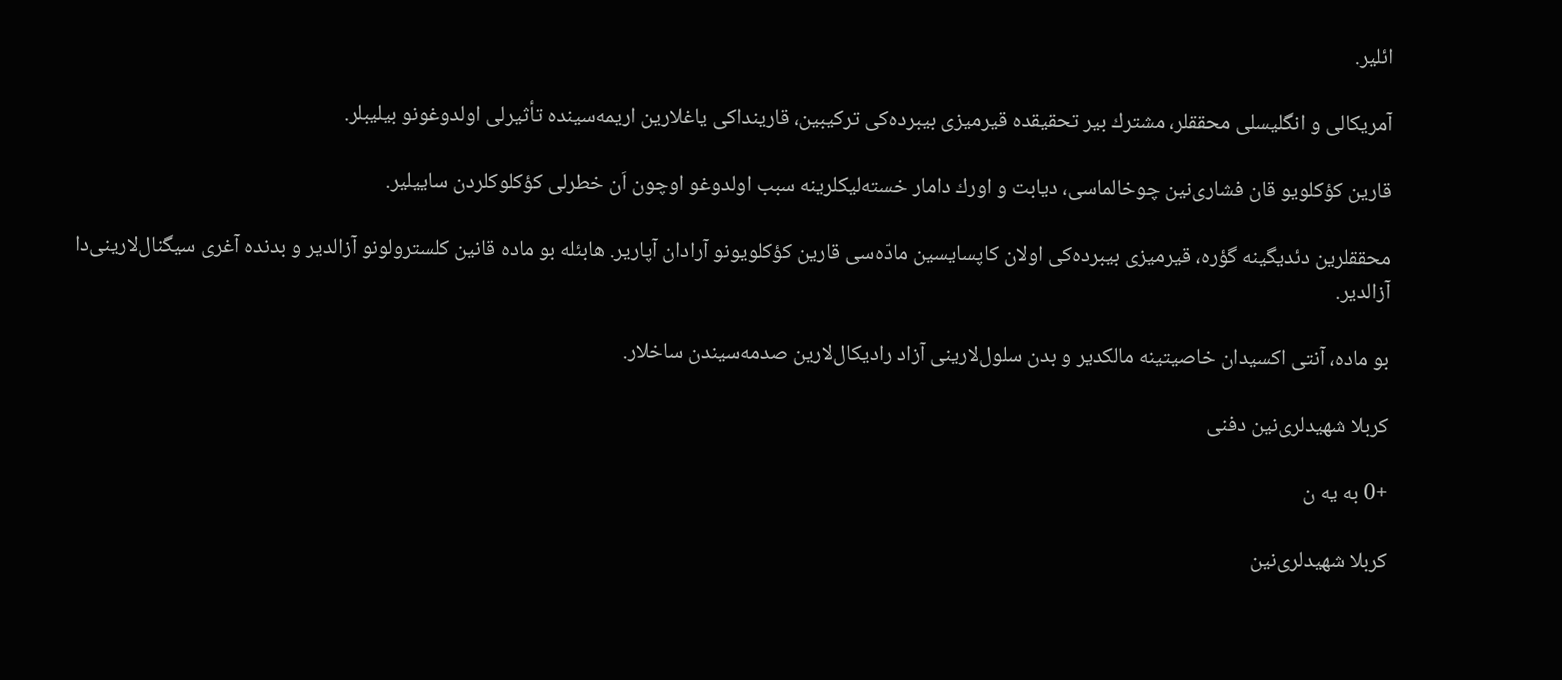ائلیر.

آمریكالی و انگلیسلی محققلر، مشترك بیر تحقیقده قیرمیزی بیبرده‌كی تركیبین، قارینداكی یاغلارین اریمه‌سینده تأثیرلی اولدوغونو بیلیبلر.

قارین كؤكلویو قان فشاری‌نین چوخالماسی، دیابت و اورك دامار خسته‌لیكلرینه سبب اولدوغو اوچون اَن خطرلی كؤكلوكلردن ساییلیر.

محققلرین دئدیگینه گؤره، قیرمیزی بیبرده‌كی اولان كاپسایسین مادّه‌سی قارین كؤكلویونو آرادان آپاریر. هابئله بو ماده قانین كلسترولونو آزالدیر و بدنده آغری سیگنال‌لارینی‌دا آزالدیر.

بو ماده،‌ آنتی اكسیدان خاصیتینه مالكدیر و بدن سلول‌لارینی آزاد رادیكال‌لارین صدمه‌سیندن ساخلار.

كربلا شهیدلری‌نین دفنی

+0 به یه ن

كربلا شهیدلری‌نین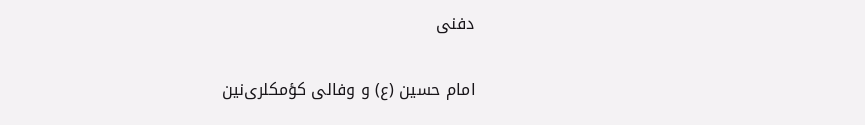دفنی

امام حسین (ع) و وفالی كؤمكلری‌نین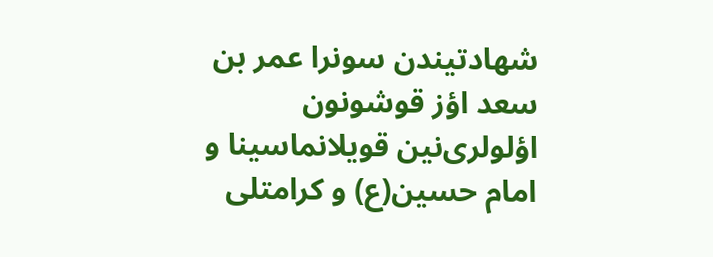شهادتیندن سونرا عمر بن سعد اؤز قوشونون اؤلولری‌نین قویلانماسینا و امام حسین(ع) و كرامتلی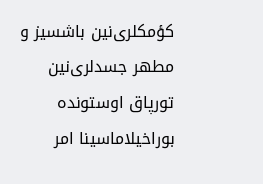كؤمكلری‌نین باشسیز و مطهر جسدلری‌نین تورپاق اوستونده بوراخیلاماسینا امر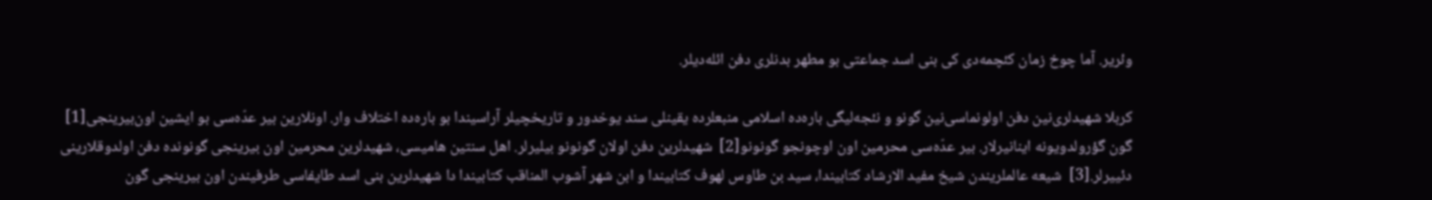وئریر. آما چوخ زمان كئچمه‌دی كی بنی اسد جماعتی بو مطهر بدنلری دفن ائله‌دیلر.

كربلا شهیدلری‌نین دفن اولونماسی‌نین گونو و نئجه‌لیگی باره‌ده اسلامی منبعلرده یقینلی سند یوخدور و تاریخچیلر آراسیندا بو باره‌ده اختلاف وار. اونلارین بیر عدّه‌سی بو ایشین اون‌بیرینجی[1] گون گؤرولدویونه اینانیرلار. بیر عدّه‌سی محرمین اون اوچونجو گونونو[2]  شهیدلرین دفن اولان گونونو بیلیرلر. اهل سنتین هامیسی، شهیدلرین محرمین اون بیرینجی گونونده دفن اولدوقلارینی دئییرلر.[3]  شیعه عالملریندن شیخ مفید الارشاد كتابیندا، سید بن طاوس لهوف كتابیندا و ابن شهر آشوب المناقب كتابیندا دا شهیدلرین بنی اسد طایفاسی طرفیندن اون بیرینجی گون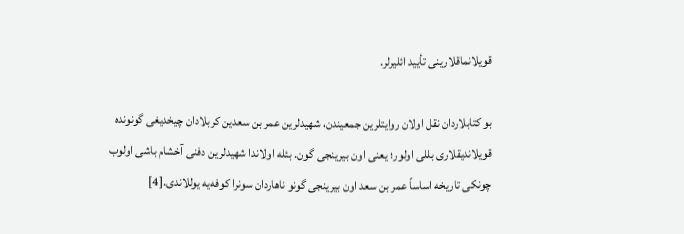قویلانماقلارینی تأیید ائلیرلر.

بو كتابلاردان نقل اولان روایتلرین جمعیندن، شهیدلرین عمر بن سعدین كربلادان چیخدیغی گونونده قویلاندیقلاری بللی اولور؛ یعنی اون بیرینجی گون. بئله اولاندا شهیدلرین دفنی آخشام باشی اولوب چونكی تاریخه اساساً عمر بن سعد اون بیرینجی گونو ناهاردان سونرا كوفه‌یه یوللاندی.[4]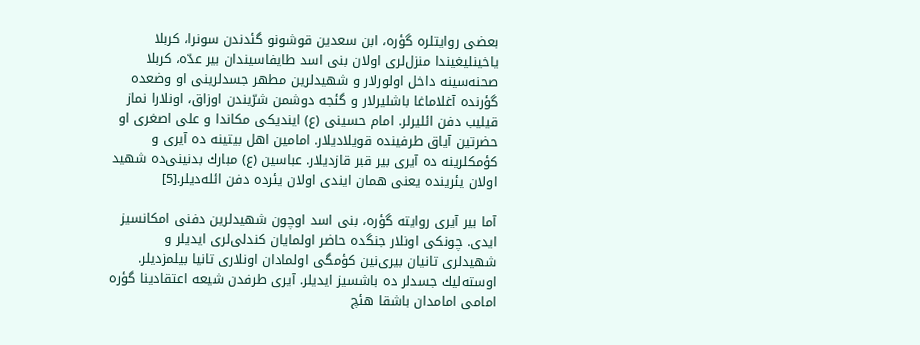بعضی روایتلره گؤره، ابن سعدین قوشونو گئدندن سونرا، كربلا یاخینلیغیندا منزل‌لری اولان بنی اسد طایفاسیندان بیر عدّه، كربلا صحنه‌سینه داخل اولورلار و شهیدلرین مطهر جسدلرینی او وضعده گؤرنده آغلاماغا باشلیرلار و گئجه دوشمن شرّیندن اوزاق، اونلارا نماز قیلیب دفن ائلیرلر. امام حسینی (ع) ایندیكی مكاندا و علی اصغری او حضرتین آیاق طرفینده قویلادیلار. امامین اهل بیتینه‌ ده آیری و كؤمكلرینه ده آیری بیر قبر قازدیلار. عباسین (ع) مبارك بدنینی‌ده شهید اولان یئرینده یعنی همان ایندی اولان یئرده دفن ائله‌دیلر.[5]

آما بیر آیری روایته گؤره، بنی اسد اوچون شهیدلرین دفنی امكانسیز ایدی. چونكی اونلار جنگده حاضر اولمایان كندلی‌لری ایدیلر و شهیدلری تانیان بیری‌نین كؤمگی اولمادان اونلاری تانیا بیلمزدیلر. اوسته‌لیك جسدلر ده باشسیز ایدیلر. آیری طرفدن شیعه اعتقادینا گؤره امامی امامدان باشقا هئچ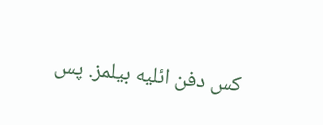كس دفن ائلیه بیلمز. پس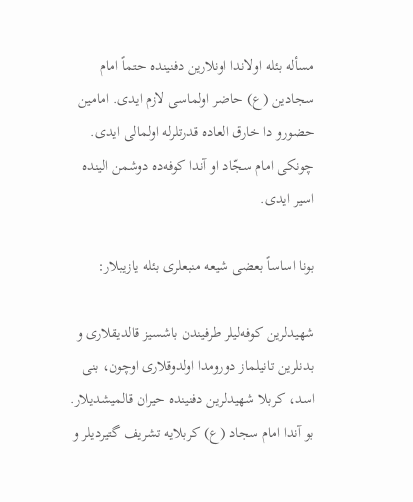مسأله بئله اولاندا اونلارین دفنینده حتماً امام سجادین (ع) حاضر اولماسی لازم ایدی. امامین حضورو دا خارق العاده قدرتلرله اولمالی ایدی. چونكی امام سجّاد او آندا كوفه‌ده دوشمن الینده اسیر ایدی.

بونا اساساً بعضی شیعه منبعلری بئله یازیبلار:

شهیدلرین كوفه‌لیلر طرفیندن باشسیز قالدیقلاری و بدنلرین تانیلماز دورومدا اولدوقلاری اوچون، بنی اسد، كربلا شهیدلرین دفنینده حیران قالمیشدیلار. بو آندا امام سجاد (ع) كربلایه تشریف گتیردیلر و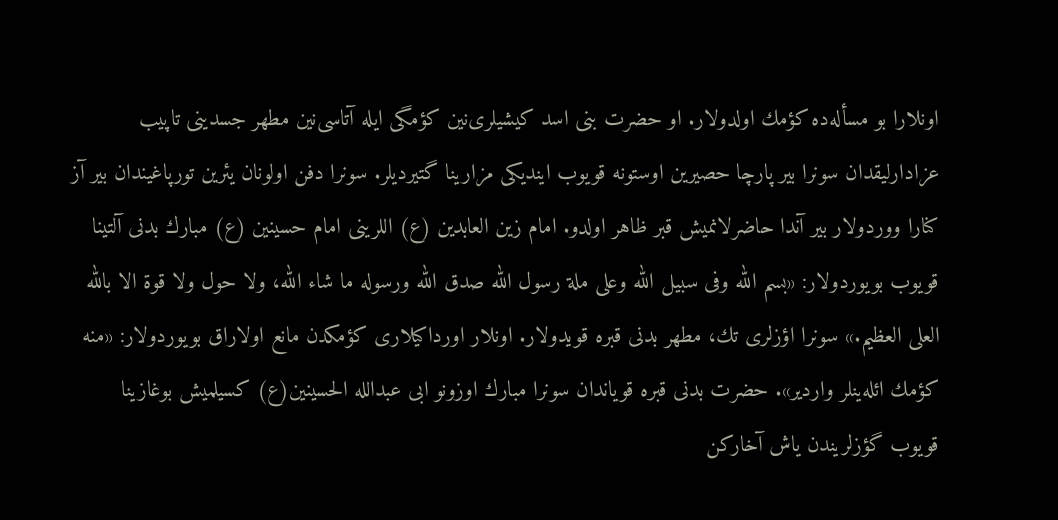اونلارا بو مسأله‌ده كؤمك اولدولار. او حضرت بنی اسد كیشیلری‌نین كؤمگی ایله آتاسی‌نین مطهر جسدینی تاپیب عزادارلیقدان سونرا بیر پارچا حصیرین اوستونه قویوب ایندیكی مزارینا گتیردیلر. سونرا دفن اولونان یئرین تورپاغیندان بیر آز كنارا ووردولار بیر آندا حاضرلانمیش قبر ظاهر اولدو. امام زین العابدین (ع) اللرینی امام حسینین (ع) مبارك بدنی آلتینا قویوب بویوردولار: «بسم الله وفی سبیل الله وعلی ملة رسول الله صدق الله ورسوله ما شاء الله، ولا حول ولا قوة الا بالله العلی العظیم.» سونرا اؤزلری تك، مطهر بدنی قبره قویدولار. اونلار اورداكیلاری كؤمكدن مانع اولاراق بویوردولار: «منه كؤمك ائله‌ینلر واردیر». حضرت بدنی قبره قویاندان سونرا مبارك اوزونو ابی عبدالله الحسینین(ع) كسیلمیش بوغازینا قویوب گؤزلریندن یاش آخاركن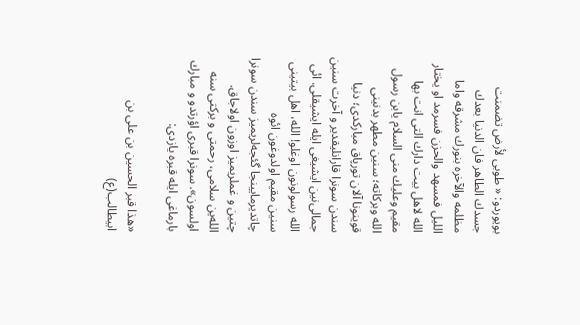بویوردو: « طوبی لأرض تضمنت جسدك الطاهر فان الدنیا بعدك مظلمه والآخره بنورك مشرقه واما اللیل فمسهد والحزن فسرمد او یختار الله لاهل بیت دارك التی انت بها مقیم وعلیك منی السلام یابن رسول الله وبركاته؛ سنین مطهر بدنینی قوینونا آلان تورپاق مباركدی؛ دنیا سندن سونرا قارانلیقدیر و آخرت سنین جمالی‌نین ایشیغی ایله ایشیقلی. ائی الله رسولونون اوغلو! الله، اهل بیتینی سنین مقیم اولدوغون ائوه چاتدیرمایینجا گئجه‌لریمیز سندن سونرا چتین و غملریمیز اوزون اولاجاق. الله‌ین سلامی، رحمتی و بركتی سنه اولسون». سونرا قبری اؤرتدو و مبارك بارماغی ایله قبره یازدی:

«هذا قبر الحسین بن علی بن ابیطالب(ع)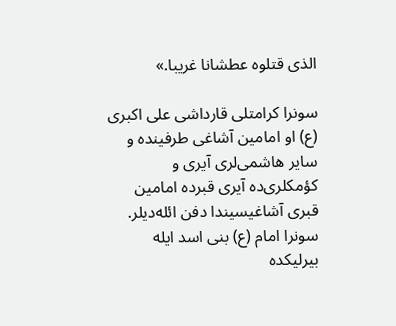الذی قتلوه عطشانا غریبا.»

سونرا كرامتلی قارداشی علی اكبری (ع) او امامین آشاغی طرفینده و سایر هاشمی‌لری آیری و كؤمكلری‌ده آیری قبرده امامین قبری آشاغیسیندا دفن ائله‌دیلر. سونرا امام (ع) بنی اسد ایله بیرلیكده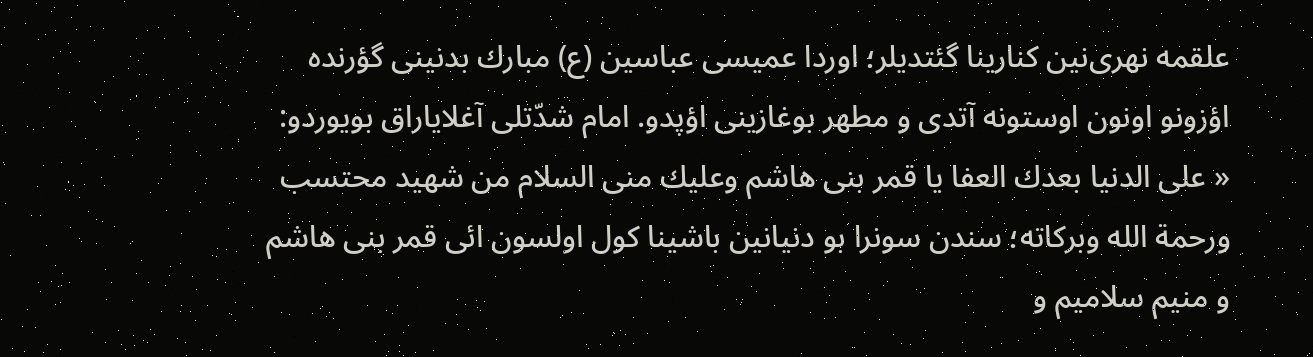علقمه نهری‌نین كنارینا گئتدیلر؛ اوردا عمیسی عباسین (ع) مبارك بدنینی گؤرنده اؤزونو اونون اوستونه آتدی و مطهر بوغازینی اؤپدو. امام شدّتلی آغلایاراق بویوردو: « علی الدنیا بعدك العفا یا قمر بنی هاشم وعلیك منی السلام من شهید محتسب ورحمة الله وبركاته؛ سندن سونرا بو دنیانین باشینا كول اولسون ائی قمر بنی هاشم و منیم سلامیم و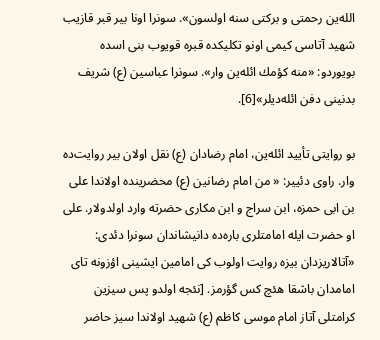الله‌ین رحمتی و بركتی سنه اولسون». سونرا اونا بیر قبر قازیب شهید آتاسی كیمی اونو تكلیكده قبره قویوب بنی اسده بویوردو: «منه كؤمك ائله‌ین وار». سونرا عباسین (ع) شریف بدنینی دفن ائله‌دیلر»[6].

بو روایتی تأیید ائله‌ین، امام رضادان (ع) نقل اولان بیر روایت‌ده وار. راوی دئییر: « من امام رضانین (ع) محضرینده اولاندا علی بن ابی حمزه، ابن سراج و ابن مكاری حضرته وارد اولدولار. علی او حضرت ایله امامتلری باره‌ده دانیشاندان سونرا دئدی: «آتالاریزدان بیزه روایت اولوب كی امامین ایشینی اؤزونه تای امامدان باشقا هئچ كس گؤرمز. [نئجه اولدو پس سیزین كرامتلی آتاز امام موسی كاظم (ع) شهید اولاندا سیز حاضر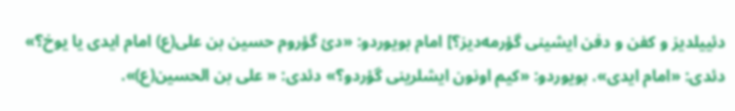دئییلدیز و كفن و دفن ایشینی گؤرمه‌دیز؟] امام بویوردو: «دئ گؤروم حسین بن علی(ع) امام ایدی یا یوخ؟» دئدی: «امام ایدی». بویوردو: «كیم اونون ایشلرینی گؤردو؟» دئدی: « علی بن الحسین(ع)».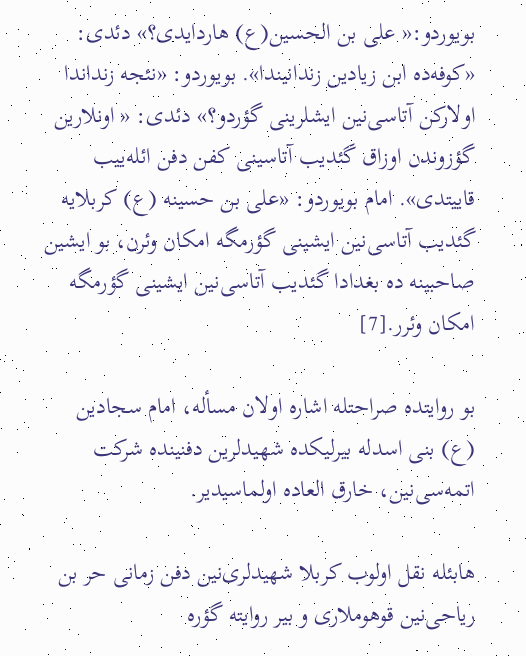بویوردو:« علی بن الحسین(ع) هاردایدی؟» دئدی: «كوفه‌ده ابن زیادین زندانیندا». بویوردو: «نئجه زنداندا اولاركن آتاسی‌نین ایشلرینی گؤردو؟» دئدی: « اونلارین گؤزوندن اوزاق گئدیب آتاسینی كفن دفن ائله‌ییب قاییتدی». امام بویوردو: «علی بن حسینه (ع) كربلایه گئدیب آتاسی‌نین ایشینی گؤرمگه امكان وئرن، بو ایشین صاحبینه ده بغدادا گئدیب آتاسی‌نین ایشینی گؤرمگه امكان وئرر.[7]

بو روایتده صراحتله اشاره اولان مسأله، امام سجادین (ع) بنی اسدله بیرلیكده شهیدلرین دفنینده شركت اتمه‌سی‌نین، خارق العاده اولماسیدیر.

هابئله نقل اولوب كربلا شهیدلری‌نین دفن زمانی حر بن ریاحی‌نین قوهوملاری و بیر روایته گؤره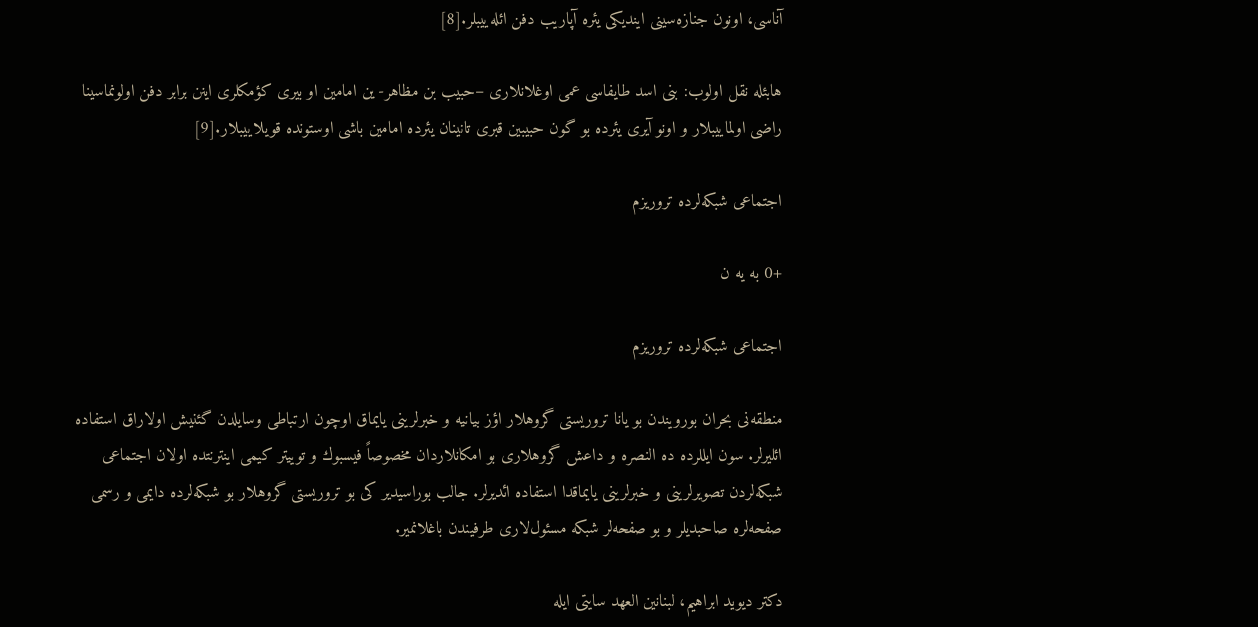آناسی، اونون جنازه‌سینی ایندیكی یئره آپاریب دفن ائله‌ییبلر.[8]

هابئله نقل اولوب: بنی اسد طایفاسی عمی اوغلانلاری –حبیب بن مظاهر- ین امامین او بیری كؤمكلری‌ اینن برابر دفن اولونماسینا راضی اولماییبلار و اونو آیری یئرده بو گون حبیبین قبری تانینان یئرده امامین باشی اوستونده قویلاییبلار.[9]

اجتماعی شبكه‌لرده تروریزم

+0 به یه ن

اجتماعی شبكه‌لرده تروریزم

منطقه‌نی بحران بورویندن بو یانا تروریستی گروهلار اؤز بیانیه و خبرلرینی یایماق اوچون ارتباطی وسایلدن گئنیش اولاراق استفاده ائلیرلر. سون ایللرده ده النصره و داعش گروهلاری‌ بو امكانلاردان مخصوصاً فیسبوك و توییتر كیمی اینترنتده اولان اجتماعی شبكه‌لردن تصویرلرینی و خبرلرینی یایماقدا استفاده ائدیرلر. جالب بوراسیدیر كی بو تروریستی گروهلار بو شبكه‌لرده دایمی و رسمی صفحه‌لره صاحبدیلر و بو صفحه‌لر شبكه مسئول‌لاری طرفیندن باغلانمیر.

دكتر دیوید ابراهیم، لبنانین العهد سایتی ایله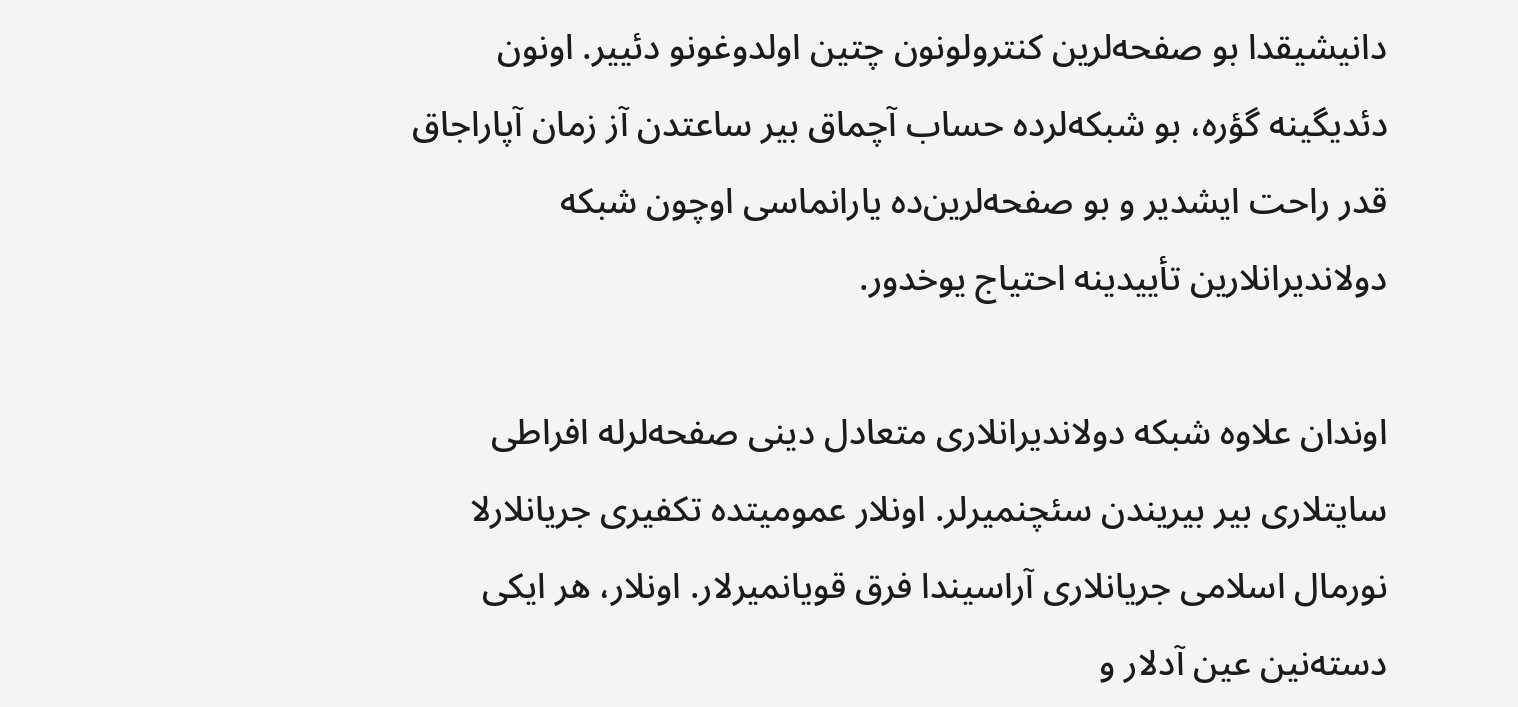دانیشیقدا بو صفحه‌لرین كنترولونون چتین اولدوغونو دئییر. اونون دئدیگینه گؤره، بو شبكه‌لرده حساب آچماق بیر ساعتدن آز زمان آپاراجاق قدر راحت ایشدیر و بو صفحه‌لرین‌ده یارانماسی اوچون شبكه‌ دولاندیرانلارین تأییدینه احتیاج یوخدور.

اوندان علاوه شبكه دولاندیرانلاری متعادل دینی صفحه‌لرله افراطی سایتلاری بیر بیریندن سئچنمیرلر. اونلار عمومیتده تكفیری جریانلارلا نورمال اسلامی جریانلاری آراسیندا فرق قویانمیرلار. اونلار، هر ایكی دسته‌نین عین آدلار و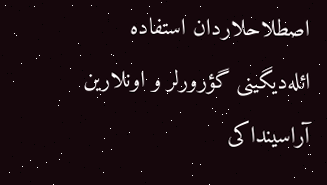اصطلاحلاردان استفاده ائله‌دیگینی گؤرورلر و اونلارین آراسینداكی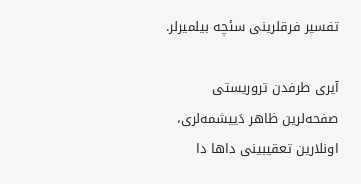تفسیر فرقلرینی سئچه بیلمیرلر.

آیری طرفدن تروریستی صفحه‌لرین ظاهر دَییشمه‌لری‌، اونلارین تعقیبینی داها دا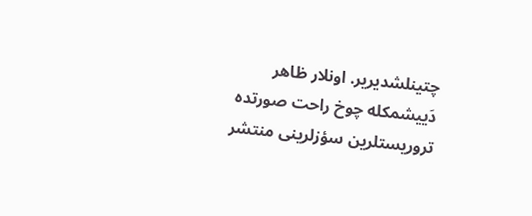چتینلشدیریر. اونلار ظاهر دَییشمكله چوخ راحت صورتده تروریستلرین سؤزلرینی منتشر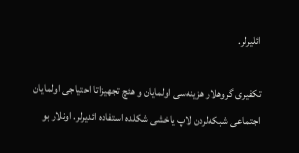ائلیرلر.

تكفیری گروهلار هزینه‌سی اولمایان و هئچ تجهیزاتا احتیاجی اولمایان اجتماعی شبكه‌لردن لاپ یاخشی شكلده استفاده ائدیرلر. اونلار بو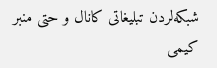شبكه‌لردن تبلیغاتی كانال و حتی منبر كیمی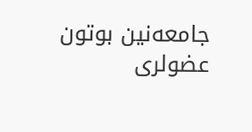جامعه‌نین بوتون عضولری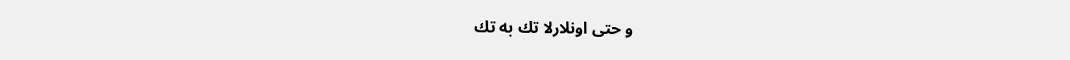و حتی اونلارلا تك به تك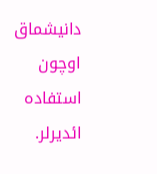دانیشماق اوچون استفاده ائدیرلر.